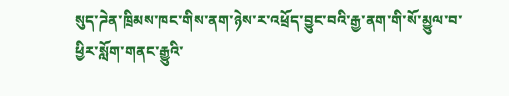སུད་ཌེན་ཁྲིམས་ཁང་གིས་ནག་ཉེས་ར་འཕྲོད་བྱུང་བའི་རྒྱ་ནག་གི་སོ་མྱུལ་བ་ཕྱིར་སློག་གནང་རྒྱུའི་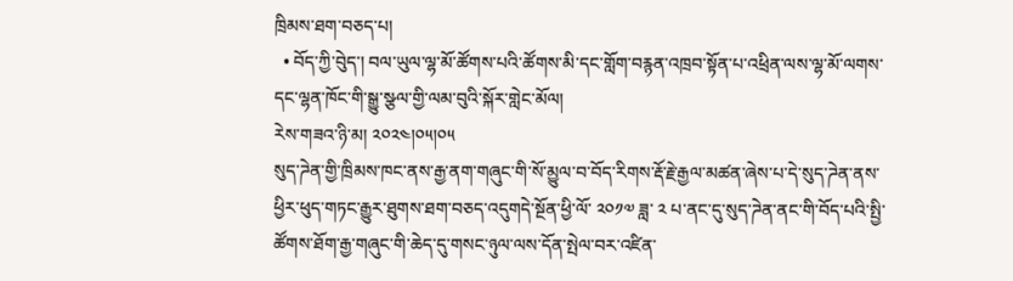ཁྲིམས་ཐག་བཅད་པ།
  • བོད་ཀྱི་བེུད་། བལ་ཡུལ་ལྷ་མོ་ཚོགས་པའི་ཚོགས་མི་དང་གློག་བརྙན་འཁྲབ་སྟོན་པ་འཕྲིན་ལས་ལྷ་མོ་ལགས་དང་ལྷན་ཁོང་གི་སྒྱུ་སྩལ་གྱི་ལམ་བུའི་སྐོར་གླེང་མོལ།
རེས་གཟའ་ཉི་མ། ༢༠༢༤།༠༥།༠༥
སུད་ཌེན་གྱི་ཁྲིམས་ཁང་ནས་རྒྱ་ནག་གཞུང་གི་སོ་མྱུལ་བ་བོད་རིགས་རྡོ་རྗེ་རྒྱལ་མཚན་ཞེས་པ་དེ་སུད་ཌེན་ནས་ཕྱིར་ཕུད་གཏང་རྒྱུར་ཐུགས་ཐག་བཅད་འདུགདེ་སྔོན་ཕྱི་ལོ་ ༢༠༡༧ ཟླ་ ༢ པ་ནང་དུ་སུད་ཌེན་ནང་གི་བོད་པའི་སྤྱི་ཚོགས་ཐོག་རྒྱ་གཞུང་གི་ཆེད་དུ་གསང་ཉུལ་ལས་དོན་སྤེལ་བར་འཛིན་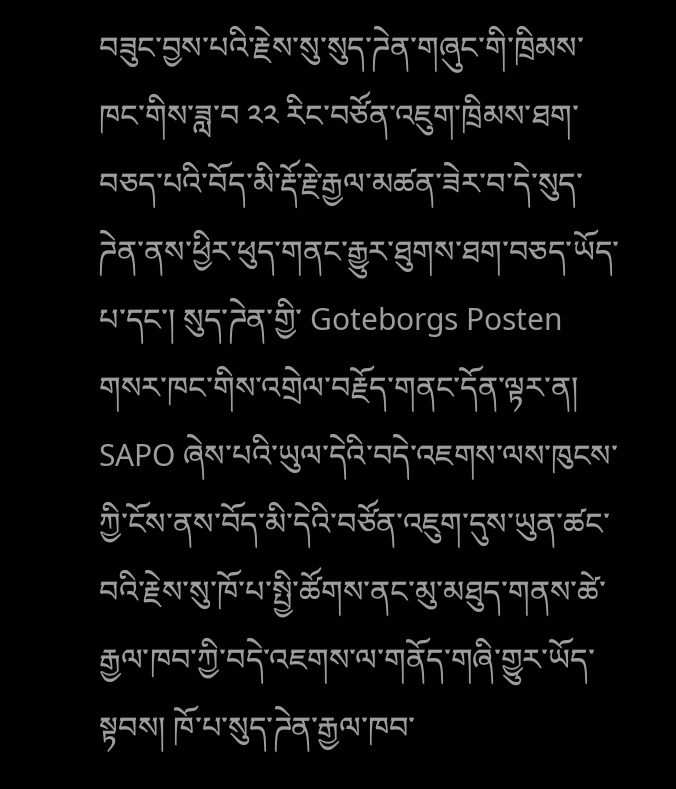བཟུང་བྱས་པའི་རྗེས་སུ་སུད་ཌེན་གཞུང་གི་ཁྲིམས་ཁང་གིས་ཟླ་བ ༢༢ རིང་བཙོན་འཇུག་ཁྲིམས་ཐག་བཅད་པའི་བོད་མི་རྡོ་རྗེ་རྒྱལ་མཚན་ཟེར་བ་དེ་སུད་ཌེན་ནས་ཕྱིར་ཕུད་གནང་རྒྱུར་ཐུགས་ཐག་བཅད་ཡོད་པ་དང་། སུད་ཌེན་གྱི་ Goteborgs Posten གསར་ཁང་གིས་འགྲེལ་བརྗོད་གནང་དོན་ལྟར་ན། SAPO ཞེས་པའི་ཡུལ་དེའི་བདེ་འཇགས་ལས་ཁུངས་ཀྱི་ངོས་ནས་བོད་མི་དེའི་བཙོན་འཇུག་དུས་ཡུན་ཚང་བའི་རྗེས་སུ་ཁོ་པ་སྤྱི་ཚོགས་ནང་མུ་མཐུད་གནས་ཚེ་རྒྱལ་ཁབ་ཀྱི་བདེ་འཇགས་ལ་གནོད་གཞི་གྱུར་ཡོད་སྟབས། ཁོ་པ་སུད་ཌེན་རྒྱལ་ཁབ་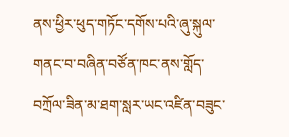ནས་ཕྱིར་ཕུད་གཏོང་དགོས་པའི་ཞུ་སྐུལ་གནང་བ་བཞིན་བཙོན་ཁང་ནས་གློད་བཀྲོལ་ཟིན་མ་ཐག་སླར་ཡང་འཛིན་བཟུང་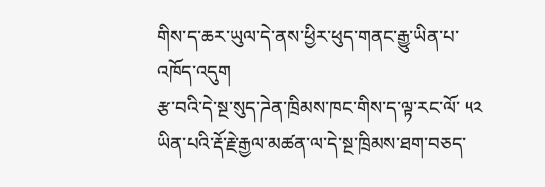གིས་ད་ཆར་ཡུལ་དེ་ནས་ཕྱིར་ཕུད་གནང་རྒྱུ་ཡིན་པ་འཁོད་འདུག
རྩ་བའི་དེ་སྔ་སུད་ཌེན་ཁྲིམས་ཁང་གིས་ད་ལྟ་རང་ལོ་ ༥༢ ཡིན་པའི་རྡོ་རྗེ་རྒྱལ་མཚན་ལ་དེ་སྔ་ཁྲིམས་ཐག་བཅད་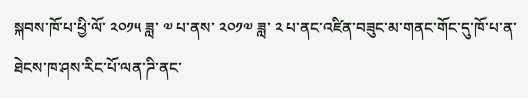སྐབས་ཁོ་པ་ཕྱི་ལོ་ ༢༠༡༥ ཟླ་ ༧ པ་ནས་ ༢༠༡༧ ཟླ་ ༢ པ་ནང་འཛིན་བཟུང་མ་གནང་གོང་དུ་ཁོ་པ་ན་ཐེངས་ཁ་ཤས་རིང་པོ་ལན་ཌི་ནང་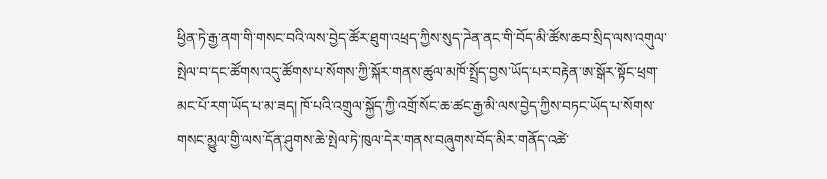ཕྱིན་ཏེ་རྒྱ་ནག་གི་གསང་བའི་ལས་བྱེད་ཚོར་ཐུག་འཕྲད་ཀྱིས་སུད་ཌེན་ནང་གི་བོད་མི་ཚོས་ཆབ་སྲིད་ལས་འགུལ་སྤེལ་བ་དང་ཚོགས་འདུ་ཚོགས་པ་སོགས་ཀྱི་སྐོར་གནས་ཚུལ་མཁོ་སྤྲོད་བྱས་ཡོད་པར་བརྟེན་ཨ་སྒོར་སྟོང་ཕྲག་མང་པོ་རག་ཡོད་པ་མ་ཟད། ཁོ་པའི་འགྲུལ་སྐྱོད་ཀྱི་འགྲོ་སོང་ཆ་ཚང་རྒྱ་མི་ལས་བྱེད་ཀྱིས་བཏང་ཡོད་པ་སོགས་གསང་མྱུལ་གྱི་ལས་དོན་ཤུགས་ཆེ་སྤེལ་ཏེ་ཁུལ་དེར་གནས་བཞུགས་བོད་མིར་གནོད་འཚེ་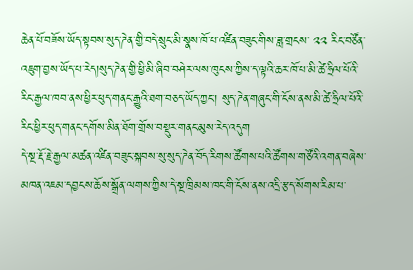ཆེན་པོ་བཟོས་ཡོད་སྟབས་སུད་ཌེན་གྱི་བདེ་སྲུང་མི་སྣས་ཁོ་པ་འཛིན་བཟུང་གིས་ཟླ་གྲངས་ ༢༢ རིང་བཙོན་འཇུག་བྱས་ཡོད་པ་རེད།སུད་ཌེན་གྱི་ཕྱི་མི་ཞིབ་བཤེར་ལས་ཁུངས་ཀྱིས་ད་ལྟའི་ཆར་ཁོ་པ་མི་ཚེ་ཧྲིལ་པོའི་རིང་རྒྱལ་ཁབ་ནས་ཕྱིར་ཕུད་གནང་རྒྱུའི་ཐག་བཅད་ཡོད་ཀྱང་། སུད་ཌེན་གཞུང་གི་ངོས་ནས་མི་ཚེ་ཧྲིལ་པོའི་རིང་ཕྱིར་ཕུད་གནང་དགོས་མིན་ཐོག་གྲོས་བསྡུར་གནང་མུས་རེད་འདུག
དེ་སྔ་རྡོ་རྗེ་རྒྱལ་མཚན་འཛིན་བཟུང་སྐབས་སུ་སུད་ཌེན་བོད་རིགས་ཚོགས་པའི་ཚོགས་གཙོའི་འགན་བཞེས་མཁན་འཇམ་དབྱངས་ཆོས་སྒྲོན་ལགས་ཀྱིས་དེ་སྔ་ཁྲིམས་ཁང་གི་ངོས་ནས་འདྲི་རྩད་སོགས་རིམ་པ་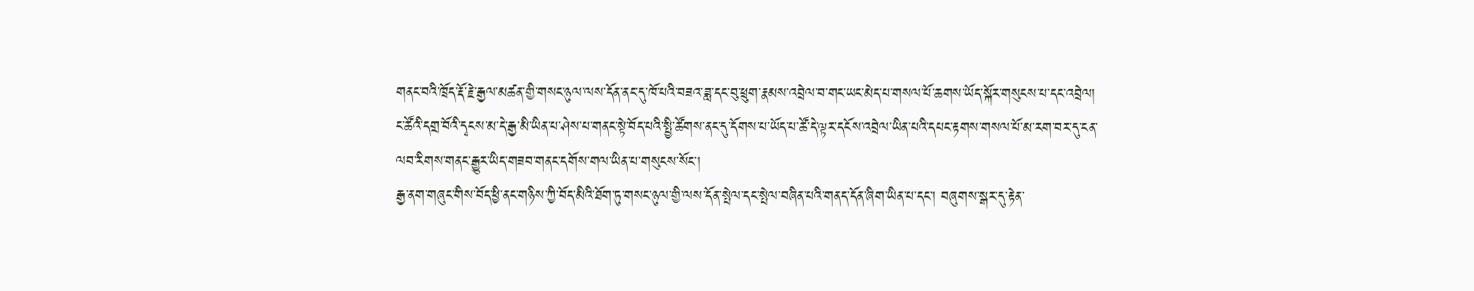གནང་བའི་ཁྲོད་རྡོ་རྗེ་རྒྱལ་མཚན་གྱི་གསང་ཉུལ་ལས་དོན་ནང་དུ་ཁོ་པའི་བཟའ་ཟླ་དང་བུ་ཕྲུག་རྣམས་འབྲེལ་བ་གང་ཡང་མེད་པ་གསལ་པོ་ཆགས་ཡོད་སྐོར་གསུངས་པ་དང་འབྲེལ། ང་ཚོའི་དགྲ་བོའི་དྭངས་མ་དེ་རྒྱ་མི་ཡིན་པ་ཤེས་པ་གནང་སྟེ་བོད་པའི་སྤྱི་ཚོགས་ནང་དུ་དོགས་པ་ཡོད་པ་ཚོ་དེ་ལྟར་དངོས་འབྲེལ་ཡིན་པའི་དཔང་རྟགས་གསལ་པོ་མ་རག་བར་དུ་ངན་ལབ་རིགས་གནང་རྒྱུར་ཡིད་གཟབ་གནང་དགོས་གལ་ཡིན་པ་གསུངས་སོང་།
རྒྱ་ནག་གཞུང་གིས་བོད་ཕྱི་ནང་གཉིས་ཀྱི་བོད་མིའི་ཐོག་ཏུ་གསང་ཉུལ་གྱི་ལས་དོན་སྤེལ་དང་སྤེལ་བཞིན་པའི་གནད་དོན་ཞིག་ཡིན་པ་དང་། བཞུགས་སྒར་དུ་རྟེན་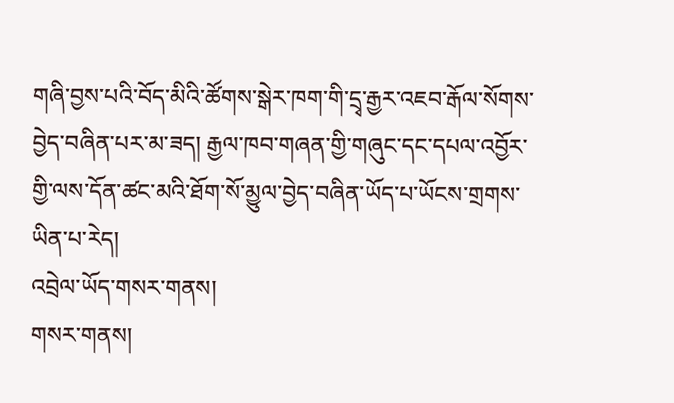གཞི་བྱས་པའི་བོད་མིའི་ཚོགས་སྒེར་ཁག་གི་དྲྭ་རྒྱར་འཇབ་རྒོལ་སོགས་བྱེད་བཞིན་པར་མ་ཟད། རྒྱལ་ཁབ་གཞན་གྱི་གཞུང་དང་དཔལ་འབྱོར་གྱི་ལས་དོན་ཚང་མའི་ཐོག་སོ་མྱུལ་བྱེད་བཞིན་ཡོད་པ་ཡོངས་གྲགས་ཡིན་པ་རེད།
འབྲེལ་ཡོད་གསར་གནས།
གསར་གནས།